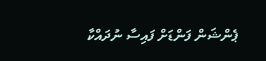ޕެންޝަން ފަންޑަށް ފައިސާ ނުދައްކާ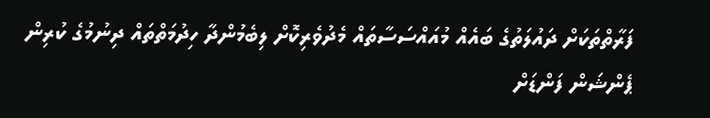ފަރާތްތަކަށް ދައުލަތުގެ ބައެއް މުއައްސަސާތައް މެދުވެރިކޮށް ލިބެމުންދާ ހިދުމަތްތައް ދިނުމުގެ ކުރިން ޕެންޝަން ފަންޑަށް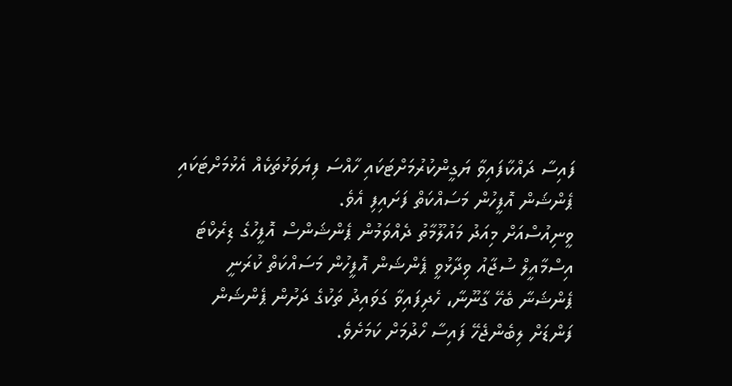ފައިސާ ދައްކާފައިވާ ޔަގީންކުރުމަށްޓަކައި ހާއްސަ ފިޔަވަޅުތަކެއް އެޅުމަށްޓަކައި ޕެންޝަން އޮފީހުން މަސައްކަތް ފަށައިފި އެވެ.
ވީނިއުސްއަށް މިއަދު މައުލޫމާތު ދެއްވަމުން ޕެންޝަންސް އޮފީހުގެ ޑިރެކްޓަ އިސްމާއީލް ސުޖާއު ވިދާޅުވީ ޕެންޝަން އޮފީހުން މަސައްކަތް ކުރަނީ ޕެންޝަނާ ބެހޭ ގާނޫނާ، ހެދިފައިވާ ގަވައިދު ތަކުގެ ދަށުން ޕެންޝަން ފަންޑަށް ލިބެންޖެހޭ ފައިސާ ހޯދުމަށް ކަމަށެވެ.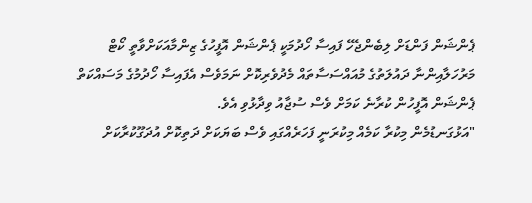ޕެންޝަން ފަންޑަށް ލިބެންޖެހޭ ފައިސާ ހޯދުމަކީ ޕެންޝަން އޮފީހުގެ ޒިންމާއަކަށްވާތީ ކޯޓް މަރުހަލާއިންނާ ދައުލަތުގެ މުއައްސަސާތައް މެދުވެރިކޮށް ނަމަވެސް އެފައިސާ ހޯދުމުގެ މަސައްކަތް ޕެންޝަން އޮފީހުން ކުރާނެ ކަމަށް ވެސް ސުޖާއު ވިދާޅުވި އެވެ.
"އަޅުގަނޑުމެން މިކުރާ ކަމެއް މިކުރަނީ ފަހަރެއްގައި ވެސް ބަޔަކަށް ދަތިކޮށް އުދަގޫކުރާކަށް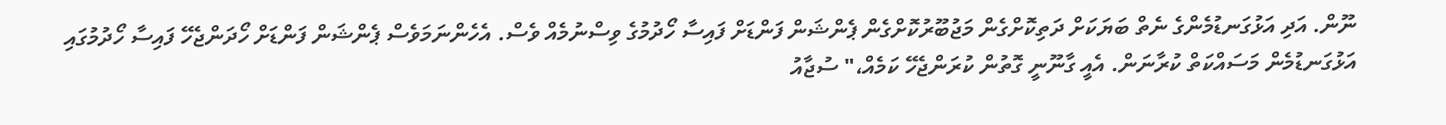ނޫން. އަދި އަޅުގަނޑުމެންގެ ނެތް ބަޔަކަށް ދަތިކޮށްގެން މަޖުބޫރުކޮށްގެން ޕެންޝަން ފަންޑަށް ފައިސާ ހޯދުމުގެ ވިސްނުމެއް ވެސް. އެހެންނަމަވެސް ޕެންޝަން ފަންޑަށް ހޯދަންޖެހޭ ފައިސާ ހޯދުމުގައި އަޅުގަނޑުމެން މަސައްކަތް ކުރާނަން. އެއީ ގާނޫނީ ގޮތުން ކުރަންޖެހޭ ކަމެއް،" ސުޖާއު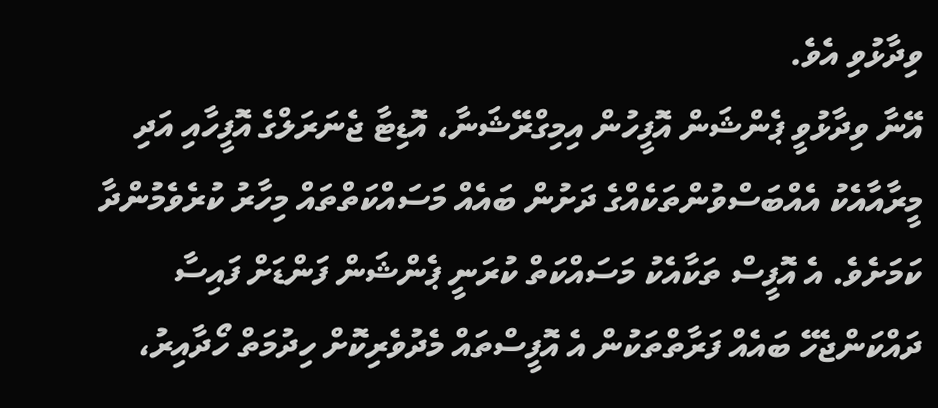ވިދާޅުވި އެވެ.
އޭނާ ވިދާޅުވީ ޕެންޝަން އޮފީހުން އިމިގްރޭޝަނާ، އޮޑިޓާ ޖެނަރަލްގެ އޮފީހާއި އަދި މީރާއާއެކު އެއްބަސްވުންތަކެއްގެ ދަށުން ބައެއް މަސައްކަތްތައް މިހާރު ކުރެވެމުންދާ ކަމަށެވެ. އެ އޮފީސް ތަކާއެކު މަސައްކަތް ކުރަނީ ޕެންޝަން ފަންޑަށް ފައިސާ ދައްކަންޖެހޭ ބައެއް ފަރާތްތަކުން އެ އޮފީސްތައް މެދުވެރިކޮށް ހިދުމަތް ހޯދާއިރު،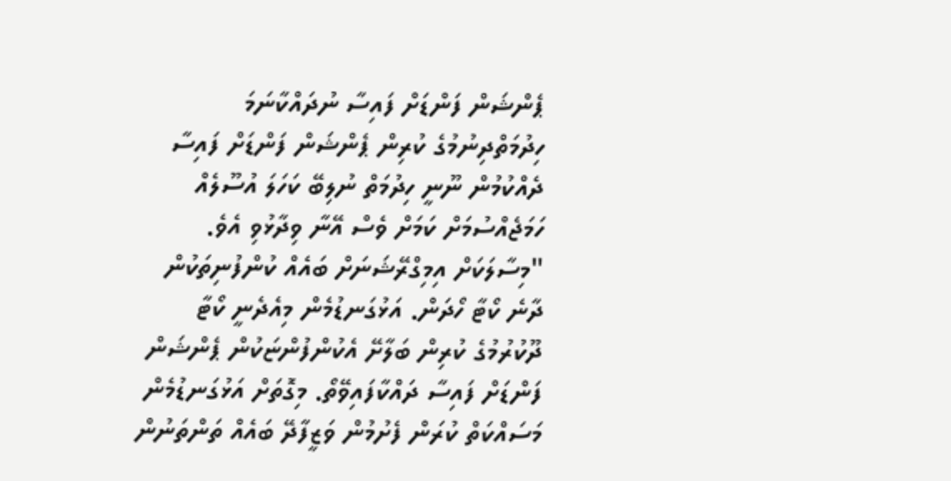ޕެންޝަން ފަންޑަށް ފައިސާ ނުދައްކާނަމަ ހިދުމަތްދިނުމުގެ ކުރިން ޕެންޝަން ފަންޑަށް ފައިސާ ދެއްކުމުން ނޫނީ ހިދުމަތް ނުލިބޭ ކަހަލަ އުސޫލެއް ހަމަޖެއްސުމަށް ކަމަށް ވެސް އޭނާ ވިދާޅުވި އެވެ.
"މިސާލަކަށް އިމިގްރޭޝަނަށް ބައެއް ކުންފުނިތަކުން ދާނެ ކޯޓާ ހޯދަން. އަޅުގަނޑުމެން މިއެދެނީ ކޯޓާ ދޫކުރުމުގެ ކުރިން ބަލާށޭ އެކުންފުންޏަކުން ޕެންޝަން ފަންޑަށް ފައިސާ ދައްކާފައިވޭތޯ. މިގޮތަށް އަޅުގަނޑުމެން މަސައްކަތް ކުރަން ފެށުމުން ވަޒީފާދޭ ބައެއް ތަންތަނުން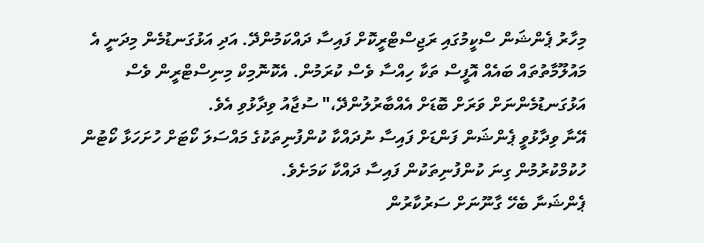މިހާރު ޕެންޝަން ސްކީމުގައި ރަޖިސްޓްރީކޮށް ފައިސާ ދައްކަމުންދޭ. އަދި އަޅުގަނޑުމެން މިދަނީ އެ މައުލޫމާތުތައް ބައެއް އޮފީސް ތަކާ ހިއްސާ ވެސް ކުރަމުން. އެކޮނޮމިކް މިނިސްޓްރީން ވެސް އަޅުގަނޑުމެންނަށް ވަރަށް ބޮޑަށް އެއްބާރުލުންދޭ،" ސުޖާއު ވިދާޅުވި އެވެ.
އޭނާ ވިދާޅުވީ ޕެންޝަން ފަންޑަށް ފައިސާ ނުދައްކާ ކުންފުނިތަކުގެ މައްސަލަ ކޯޓަށް ހުށަހަޅާ ކޯޓުން ހުކުމްކުރުމުން ގިނަ ކުންފުނިތަކުން ފައިސާ ދައްކާ ކަމަށެވެ.
ޕެންޝަނާ ބެހޭ ގާނޫނަށް ސަރުކާރުން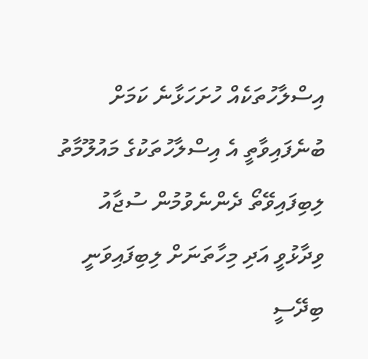އިސްލާހުތަކެއް ހުށަހަޅާނެ ކަމަށް ބުނެފައިވާތީ އެ އިސްލާހުތަކުގެ މައުލޫމާތު ލިބިފައިވޭތޯ ދެންނެވުމުން ސުޖާއު ވިދާޅުވީ އަދި މިހާތަނަށް ލިބިފައިވަނީ ބިދޭސީ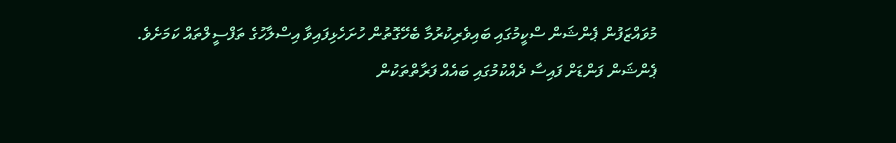މުވައްޒަފުން ޕެންޝަން ސްކީމުގައި ބައިވެރިކުރުމާ ބެހޭގޮތުން ހުށަހެޅިފައިވާ އިސްލާހުގެ ތަފްސީލްތައް ކަމަށެވެ.
ޕެންޝަން ފަންޑަށް ފައިސާ ދެއްކުމުގައި ބައެއް ފަރާތްތަކުން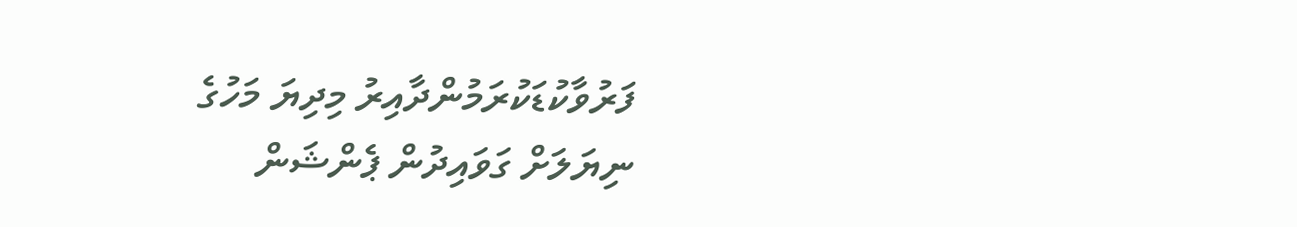ފަރުވާކުޑަކުރަމުންދާއިރު މިދިޔަ މަހުގެ ނިޔަލަށް ގަވައިދުން ޕެންޝަން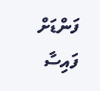ފަންޑަށް ފައިސާ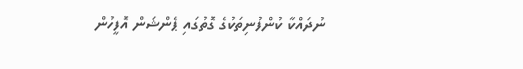ނުދައްކާ ކުންފުނިތަކުގެ ގޮތުގައި ޕެންޝަން އޮފީހުން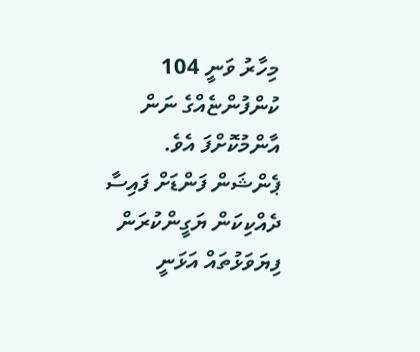މިހާރު ވަނީ 104 ކުންފުންޏެއްގެ ނަން އާންމުކޮށްފަ އެވެ.
ޕެންޝަން ފަންޑަށް ފައިސާ ދެއްކިކަން ޔަގީންކުރަން ފިޔަވަޅުތައް އަޅަނީ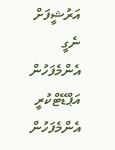އަރުޝީފަށް ނެގީ
އެންމެފަހުން އަޕްޑޭޓްކުރީ
އެންމެފަހުން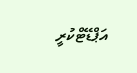އަޕްޑޭޓްކުރީ